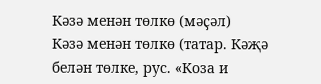Кәзә менән төлкө (мәҫәл)
Кәзә менән төлкө (татар. Кәҗә белән төлке, рус. «Коза и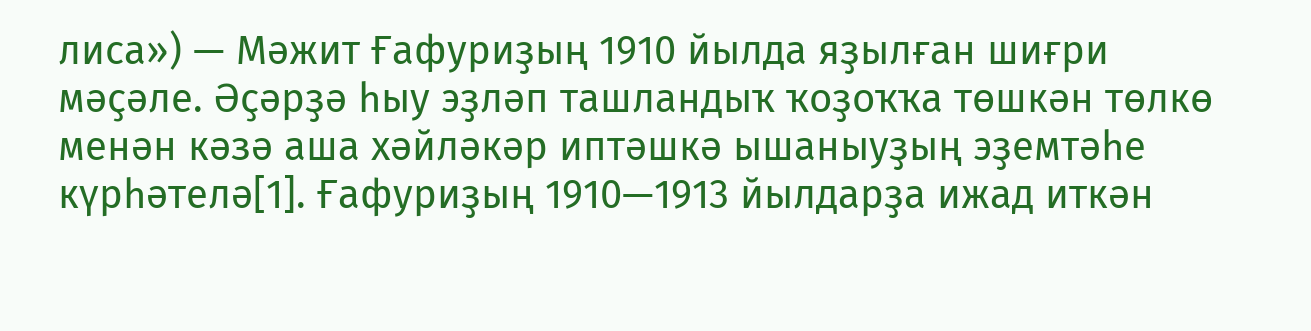лиса») — Мәжит Ғафуриҙың 1910 йылда яҙылған шиғри мәҫәле. Әҫәрҙә һыу эҙләп ташландыҡ ҡоҙоҡҡа төшкән төлкө менән кәзә аша хәйләкәр иптәшкә ышаныуҙың эҙемтәһе күрһәтелә[1]. Ғафуриҙың 1910—1913 йылдарҙа ижад иткән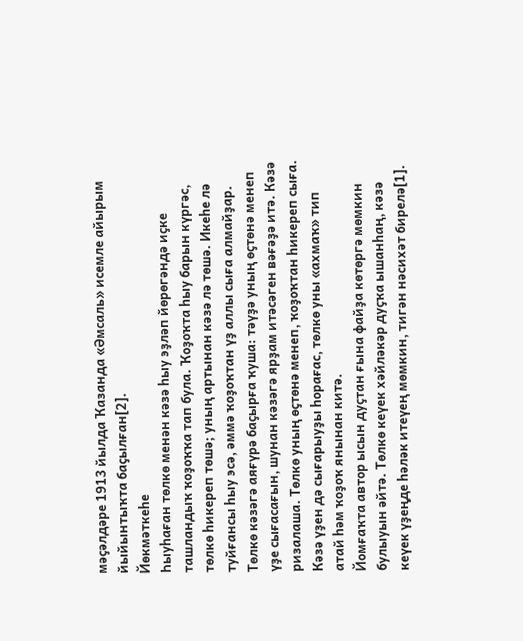мәҫәлдәре 1913 йылда Ҡазанда «Әмсаль» исемле айырым йыйынтыҡта баҫылған[2].
Йөкмәткеһе
Һыуһаған төлкө менән кәзә һыу эҙләп йөрөгәндә иҫке ташландыҡ ҡоҙоҡҡа тап була. Ҡоҙоҡта һыу барын күргәс, төлкө һикереп төшә; уның артынан кәзә лә төшә. Икеһе лә туйғансы һыу эсә, әммә ҡоҙоҡтан үҙ аллы сыға алмайҙар.
Төлкө кәзәгә аяғүрә баҫырға ҡуша: тәүҙә уның өҫтөнә менеп үҙе сығасағын, шунан кәзәгә ярҙам итәсәген вәғәҙә итә. Кәзә ризалаша. Төлкө уның өҫтөнә менеп, ҡоҙоҡтан һикереп сыға. Кәзә үҙен дә сығарыуҙы һорағас, төлкө уны «ахмаҡ» тип атай һәм ҡоҙоҡ янынан китә.
Йомғаҡта автор ысын дуҫтан ғына файҙа көтөргә мөмкин булыуын әйтә. Төлкө кеүек хәйләкәр дуҫҡа ышанһаң, кәзә кеүек үҙеңде һәләк итеүең мөмкин, тигән нәсихәт бирелә[1].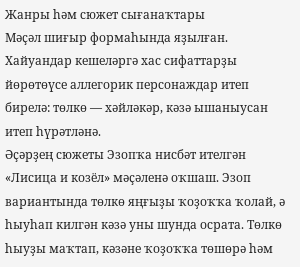Жанры һәм сюжет сығанаҡтары
Мәҫәл шиғыр формаһында яҙылған. Хайуандар кешеләргә хас сифаттарҙы йөрөтөүсе аллегорик персонаждар итеп бирелә: төлкө — хәйләкәр, кәзә ышаныусан итеп һүрәтләнә.
Әҫәрҙең сюжеты Эзопҡа нисбәт ителгән «Лисица и козёл» мәҫәленә оҡшаш. Эзоп вариантында төлкө яңғыҙы ҡоҙоҡҡа ҡолай, ә һыуһап килгән кәзә уны шунда осрата. Төлкө һыуҙы маҡтап, кәзәне ҡоҙоҡҡа төшөрә һәм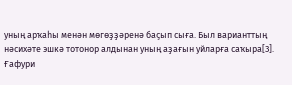уның арҡаһы менән мөгөҙҙәренә баҫып сыға. Был варианттың нәсихәте эшкә тотонор алдынан уның аҙағын уйларға саҡыра[3]. Ғафури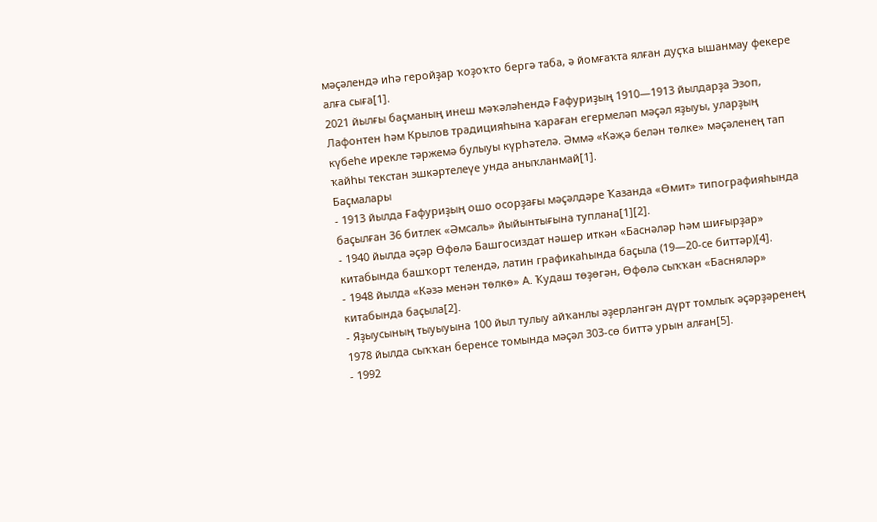мәҫәлендә иһә геройҙар ҡоҙоҡто бергә таба, ә йомғаҡта ялған дуҫҡа ышанмау фекере алға сыға[1].
2021 йылғы баҫманың инеш мәҡәләһендә Ғафуриҙың 1910—1913 йылдарҙа Эзоп, Лафонтен һәм Крылов традицияһына ҡараған егермеләп мәҫәл яҙыуы, уларҙың күбеһе ирекле тәржемә булыуы күрһәтелә. Әммә «Кәҗә белән төлке» мәҫәленең тап ҡайһы текстан эшкәртелеүе унда аныҡланмай[1].
Баҫмалары
- 1913 йылда Ғафуриҙың ошо осорҙағы мәҫәлдәре Ҡазанда «Өмит» типографияһында баҫылған 36 битлек «Әмсаль» йыйынтығына туплана[1][2].
- 1940 йылда әҫәр Өфөлә Башгосиздат нәшер иткән «Баснәләр һәм шиғырҙар» китабында башҡорт телендә, латин графикаһында баҫыла (19—20-се биттәр)[4].
- 1948 йылда «Кәзә менән төлкө» А. Ҡудаш төҙөгән, Өфөлә сыҡҡан «Басняләр» китабында баҫыла[2].
- Яҙыусының тыуыуына 100 йыл тулыу айҡанлы әҙерләнгән дүрт томлыҡ әҫәрҙәренең 1978 йылда сыҡҡан беренсе томында мәҫәл 303-сө биттә урын алған[5].
- 1992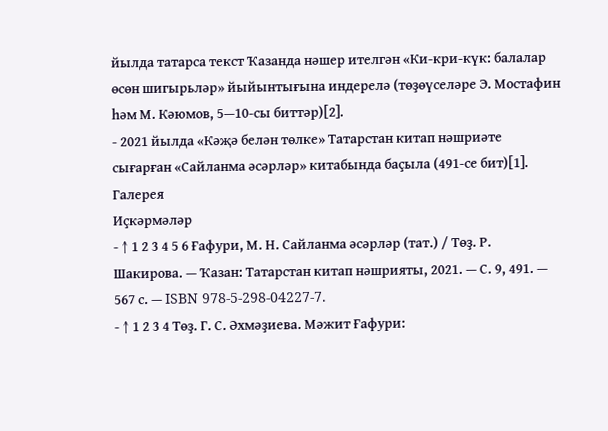йылда татарса текст Ҡазанда нәшер ителгән «Ки-кри-күк: балалар өсөн шигырьләр» йыйынтығына индерелә (төҙөүселәре Э. Мостафин һәм М. Кәюмов, 5—10-сы биттәр)[2].
- 2021 йылда «Кәҗә белән төлке» Татарстан китап нәшриәте сығарған «Сайланма әсәрләр» китабында баҫыла (491-се бит)[1].
Галерея
Иҫкәрмәләр
- ↑ 1 2 3 4 5 6 Ғафури, М. Н. Сайланма әсәрләр (тат.) / Төҙ. Р. Шакирова. — Ҡазан: Татарстан китап нәшрияты, 2021. — С. 9, 491. — 567 с. — ISBN 978-5-298-04227-7.
- ↑ 1 2 3 4 Төҙ. Г. С. Әхмәҙиева. Мәжит Ғафури: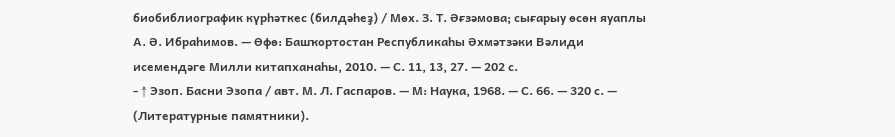биобиблиографик күрһәткес (билдәһеҙ) / Мөх. З. Т. Әғзәмова; сығарыу өсөн яуаплы А. Ә. Ибраһимов. — Өфө: Башҡортостан Республикаһы Әхмәтзәки Вәлиди исемендәге Милли китапханаһы, 2010. — С. 11, 13, 27. — 202 с.
- ↑ Эзоп. Басни Эзопа / авт. М. Л. Гаспаров. — М: Наука, 1968. — С. 66. — 320 с. — (Литературные памятники).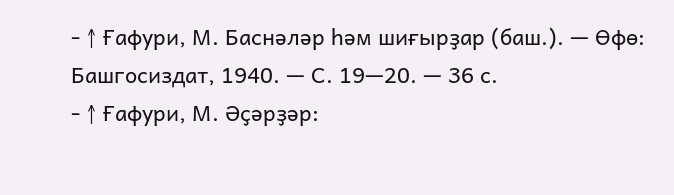- ↑ Ғафури, М. Баснәләр һәм шиғырҙар (баш.). — Өфө: Башгосиздат, 1940. — С. 19—20. — 36 с.
- ↑ Ғафури, М. Әҫәрҙәр: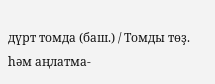дүрт томда (баш.) / Томды төҙ. һәм аңлатма-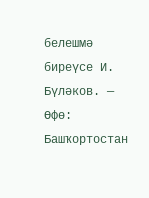белешмә биреүсе И. Бүләков. — Өфө: Башҡортостан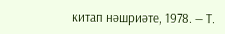китап нәшриәте, 1978. — Т.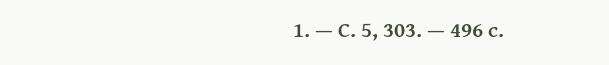1. — С. 5, 303. — 496 с.